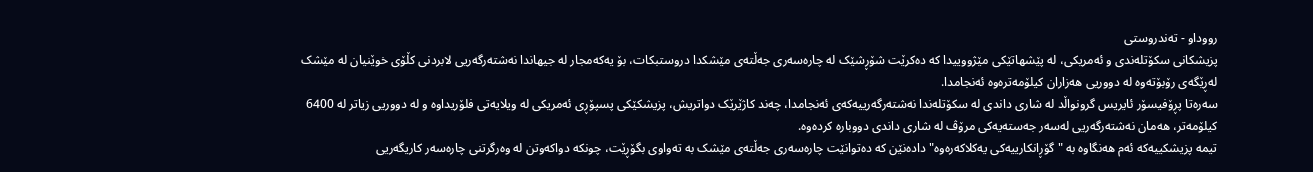رووداو - تەندروستی
پزیشکانی سکۆتلەندی و ئەمریکی، لە پێشهاتێکی مێژووییدا کە دەکرێت شۆڕشێک لە چارەسەری جەڵتەی مێشکدا دروستبکات، بۆ یەکەمجار لە جیهاندا نەشتەرگەریی لابردنی کڵۆی خوێنیان لە مێشک لەڕێگەی رۆبۆتەوە لە دووریی هەزاران کیلۆمەترەوە ئەنجامدا.
سەرەتا پڕۆفیسۆر ئایریس گرونواڵد لە شاری داندی لە سکۆتلەندا نەشتەرگەرییەکەی ئەنجامدا، چەند کاژێرێک دواتریش، پزیشکێکی پسپۆڕی ئەمریکی لە ویلایەتی فلۆریداوە و لە دووریی زیاتر لە 6400 کیلۆمەتر، هەمان نەشتەرگەریی لەسەر جەستەیەکی مرۆڤ لە شاری داندی دووبارە کردەوە.
تیمە پزیشکییەکە ئەم هەنگاوە بە "گۆڕانکارییەکی یەکلاکەرەوە" دادەنێن کە دەتوانێت چارەسەری جەڵتەی مێشک بە تەواوی بگۆڕێت، چونکە دواکەوتن لە وەرگرتنی چارەسەر کاریگەریی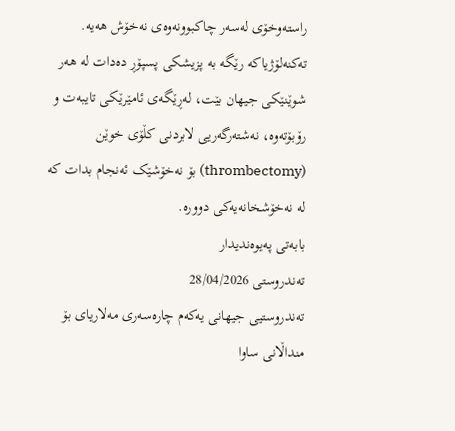راستەوخۆی لەسەر چاکبوونەوەی نەخۆش هەیە.
تەکنەلۆژیاکە رێگە بە پزیشکی پسپۆڕ دەدات لە هەر شوێنێکی جیهان بێت، لەڕێگەی ئامێرێکی تایبەت و رۆبۆتەوە، نەشتەرگەریی لابردنی کڵۆی خوێن (thrombectomy) بۆ نەخۆشێک ئەنجام بدات کە لە نەخۆشخانەیەکی دوورە.
بابەتی پەیوەندیدار
تەندروستی 28/04/2026
تەندروستیی جیهانی یەکەم چارەسەری مەلاریای بۆ منداڵانی ساوا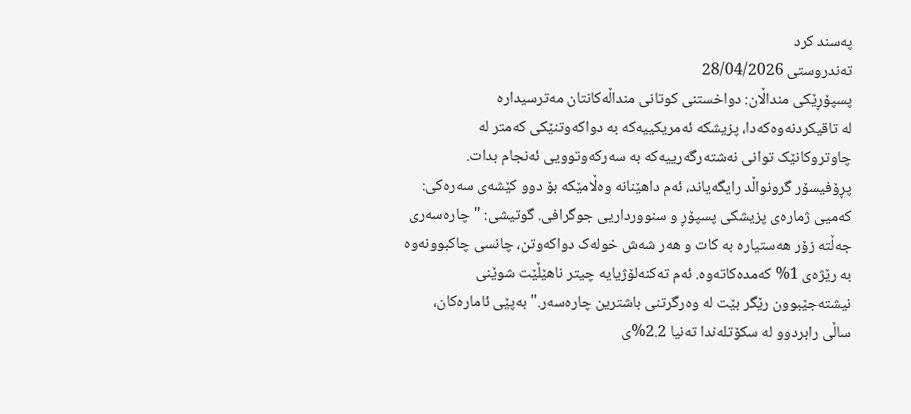پەسند کرد
تەندروستی 28/04/2026
پسپۆڕێکی منداڵان: دواخستنی کوتانی منداڵەکانتان مەترسیدارە
لە تاقیکردنەوەکەدا، پزیشکە ئەمریکییەکە بە دواکەوتنێکی کەمتر لە چاوتروکانێک توانی نەشتەرگەرییەکە بە سەرکەوتوویی ئەنجام بدات.
پڕۆفیسۆر گرونواڵد رایگەیاند، ئەم داهێنانە وەڵامێکە بۆ دوو کێشەی سەرەکی: کەمیی ژمارەی پزیشکی پسپۆڕ و سنوورداریی جوگرافی. گوتیشی: "چارەسەری جەڵتە زۆر هەستیارە بە کات و هەر شەش خولەک دواکەوتن، چانسی چاکبوونەوە بە رێژەی 1% کەمدەکاتەوە. ئەم تەکنەلۆژیایە چیتر ناهێڵێت شوێنی نیشتەجێبوون رێگر بێت لە وەرگرتنی باشترین چارەسەر." بەپێی ئامارەکان، ساڵی رابردوو لە سکۆتلەندا تەنیا 2.2%ی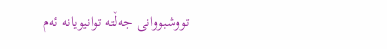تووشبووانی جەڵتە توانیویانە ئەم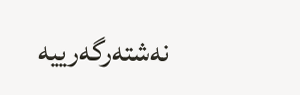نەشتەرگەرییە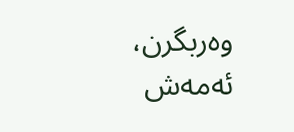وەربگرن، ئەمەش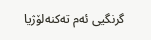گرنگیی ئەم تەکنەلۆژیا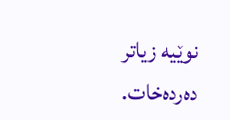نوێیە زیاتر دەردەخات.